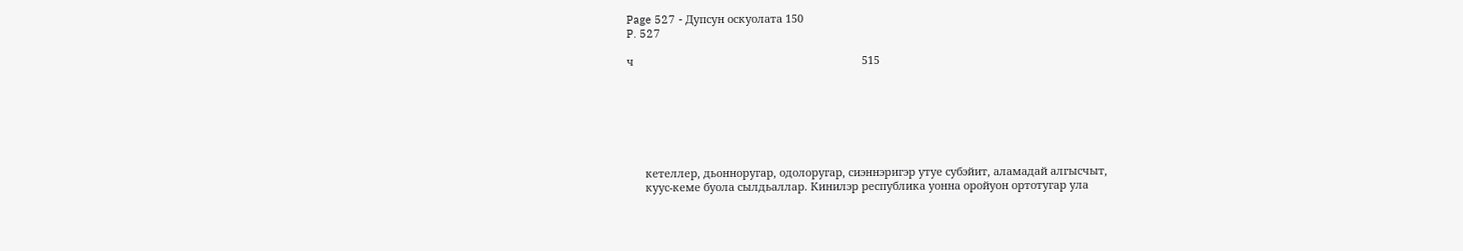Page 527 - Дупсун оскуолата 150
P. 527

ч                                                                            515







      кетеллер, дьонноругар, одолоругар, сиэннэригэр утуе субэйит, аламадай алгысчыт,
      куус-кеме буола сылдьаллар. Кинилэр республика уонна оройуон ортотугар ула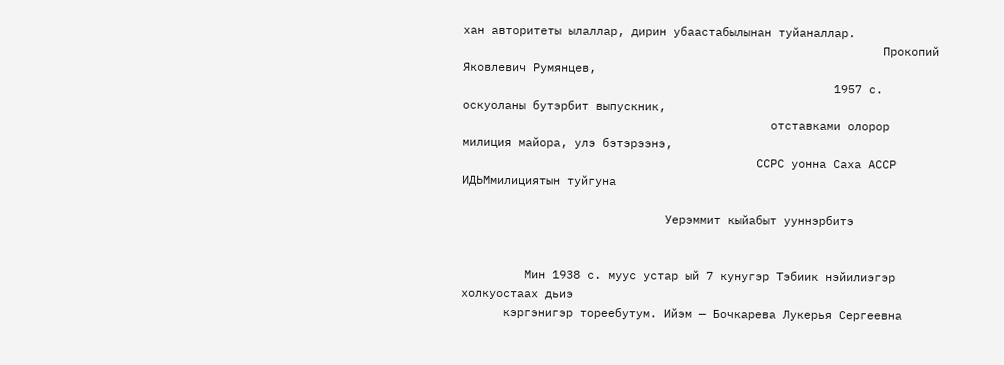хан авторитеты ылаллар, дирин убаастабылынан туйаналлар.
                                                            Прокопий Яковлевич Румянцев,
                                                     1957 с. оскуоланы бутэрбит выпускник,
                                            отставками олорор милиция майора, улэ бэтэрээнэ,
                                          ССРС уонна Саха АССР ИДЬМмилициятын туйгуна

                             Уерэммит кыйабыт ууннэрбитэ


         Мин 1938 с. муус устар ый 7 кунугэр Тэбиик нэйилиэгэр холкуостаах дьиэ
      кэргэнигэр тореебутум. Ийэм — Бочкарева Лукерья Сергеевна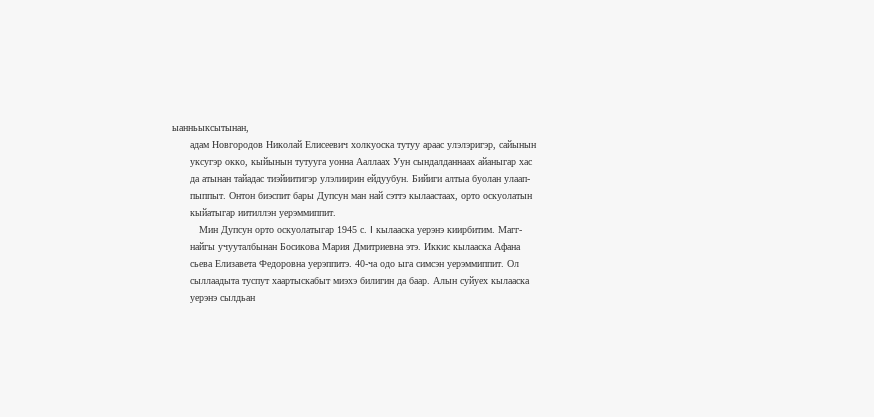ыанньыксытынан,
      адам Новгородов Николай Елисеевич холкуоска тутуу араас улэлэригэр, сайынын
      уксугэр окко, кыйынын тутууга уонна Ааллаах Уун сындалданнаах айаныгар хас
      да атынан тайадас тиэйиитигэр улэлиирин ейдуубун. Бийиги алтыа буолан улаап-
      пыппыт. Онтон биэспит бары Дупсун ман най сэттэ кылаастаах, орто оскуолатын
      кыйатыгар иитиллэн уерэммиппит.
         Мин Дупсун орто оскуолатыгар 1945 с. I кылааска уерэнэ киирбитим. Магг-
      найгы учууталбынан Босикова Мария Дмитриевна этэ. Иккис кылааска Афана
      сьева Елизавета Федоровна уерэппитэ. 40-ча одо ыга симсэн уерэммиппит. Ол
      сыллаадыта туспут хаартыскабыт миэхэ билигин да баар. Алын суйуех кылааска
      уерэнэ сылдьан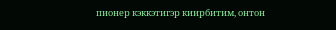пионер кэккэтигэр киирбитим, онтон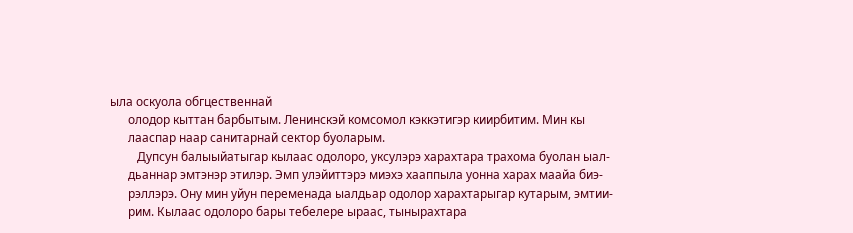ыла оскуола обгцественнай
      олодор кыттан барбытым. Ленинскэй комсомол кэккэтигэр киирбитим. Мин кы
      лааспар наар санитарнай сектор буоларым.
         Дупсун балыыйатыгар кылаас одолоро, уксулэрэ харахтара трахома буолан ыал-
      дьаннар эмтэнэр этилэр. Эмп улэйиттэрэ миэхэ хааппыла уонна харах маайа биэ-
      рэллэрэ. Ону мин уйун переменада ыалдьар одолор харахтарыгар кутарым, эмтии-
      рим. Кылаас одолоро бары тебелере ыраас, тынырахтара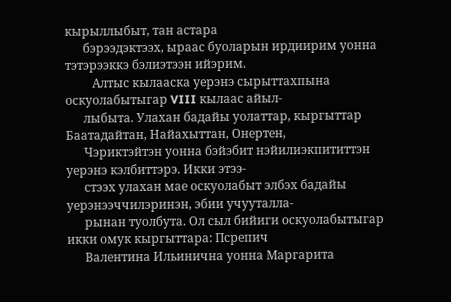кырыллыбыт, тан астара
      бэрээдэктээх, ыраас буоларын ирдиирим уонна тэтэрээккэ бэлиэтээн ийэрим.
         Алтыс кылааска уерэнэ сырыттахпына оскуолабытыгар VIII кылаас айыл-
      лыбыта. Улахан бадайы уолаттар, кыргыттар Баатадайтан, Найахыттан, Онертен,
      Чэриктэйтэн уонна бэйэбит нэйилиэкпититтэн уерэнэ кэлбиттэрэ. Икки этээ-
      стээх улахан мае оскуолабыт элбэх бадайы уерэнээччилэринэн, эбии учууталла-
      рынан туолбута. Ол сыл бийиги оскуолабытыгар икки омук кыргыттара: Псрепич
      Валентина Ильинична уонна Маргарита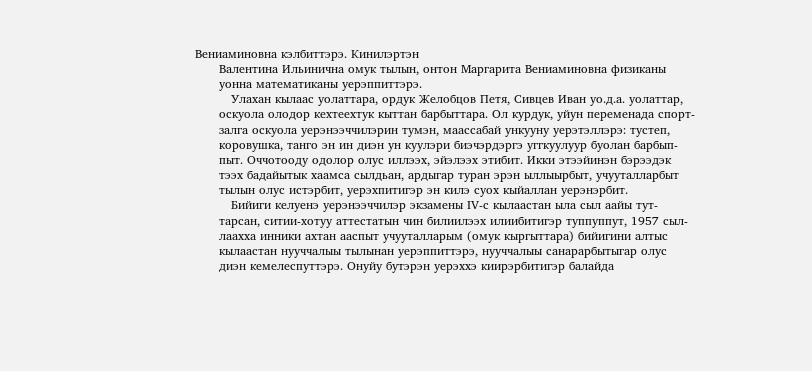Вениаминовна кэлбиттэрэ. Кинилэртэн
      Валентина Ильинична омук тылын, онтон Маргарита Вениаминовна физиканы
      уонна математиканы уерэппиттэрэ.
         Улахан кылаас уолаттара, ордук Желобцов Петя, Сивцев Иван уо.д.а. уолаттар,
      оскуола олодор кехтеехтук кыттан барбыттара. Ол курдук, уйун переменада спорт-
      залга оскуола уерэнээччилэрин тумэн, маассабай ункууну уерэтэллэрэ: тустеп,
      коровушка, танго эн ин диэн ун куулэри биэчэрдэргэ уггкуулуур буолан барбып-
      пыт. Оччотооду одолор олус иллээх, эйэлээх этибит. Икки этээйинэн бэрээдэк
      тээх бадайытык хаамса сылдьан, ардыгар туран эрэн ыллыырбыт, учууталларбыт
      тылын олус истэрбит, уерэхпитигэр эн килэ суох кыйаллан уерэнэрбит.
         Бийиги келуенэ уерэнээччилэр экзамены IV-c кылаастан ыла сыл аайы тут-
      тарсан, ситии-хотуу аттестатын чин билиилээх илиибитигэр туппуппут, 1957 сыл-
      лаахха инники ахтан ааспыт учууталларым (омук кыргыттара) бийигини алтыс
      кылаастан нууччалыы тылынан уерэппиттэрэ, нууччалыы санарарбытыгар олус
      диэн кемелеспуттэрэ. Онуйу бутэрэн уерэххэ киирэрбитигэр балайда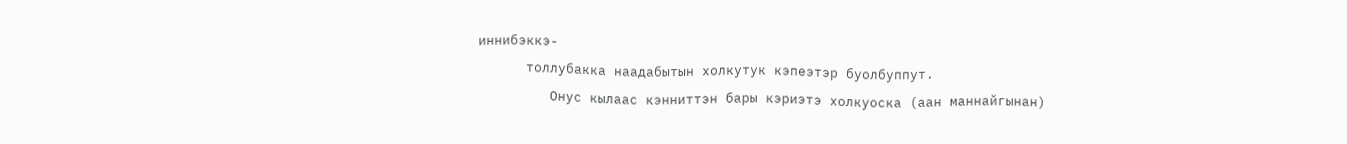иннибэккэ-
      толлубакка наадабытын холкутук кэпеэтэр буолбуппут.
         Онус кылаас кэнниттэн бары кэриэтэ холкуоска (аан маннайгынан)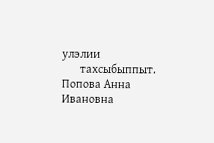улэлии
      тахсыбыппыт. Попова Анна Ивановна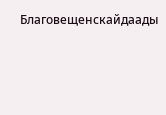Благовещенскайдаады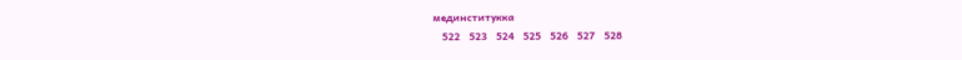мединститукка
   522   523   524   525   526   527   528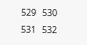529   530   531   532